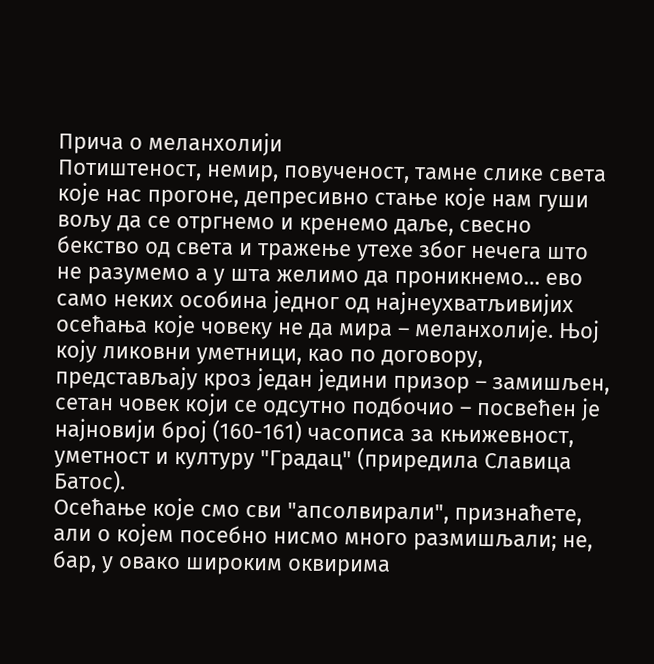Прича о меланхолији
Потиштеност, немир, повученост, тамне слике света које нас прогоне, депресивно стање које нам гуши вољу да се отргнемо и кренемо даље, свесно бекство од света и тражење утехе због нечега што не разумемо а у шта желимо да проникнемо… ево само неких особина једног од најнеухватљивијих осећања које човеку не да мира – меланхолије. Њој коју ликовни уметници, као по договору, представљају кроз један једини призор – замишљен, сетан човек који се одсутно подбочио – посвећен је најновији број (160-161) часописа за књижевност, уметност и културу "Градац" (приредила Славица Батос).
Осећање које смо сви "апсолвирали", признаћете, али о којем посебно нисмо много размишљали; не, бар, у овако широким оквирима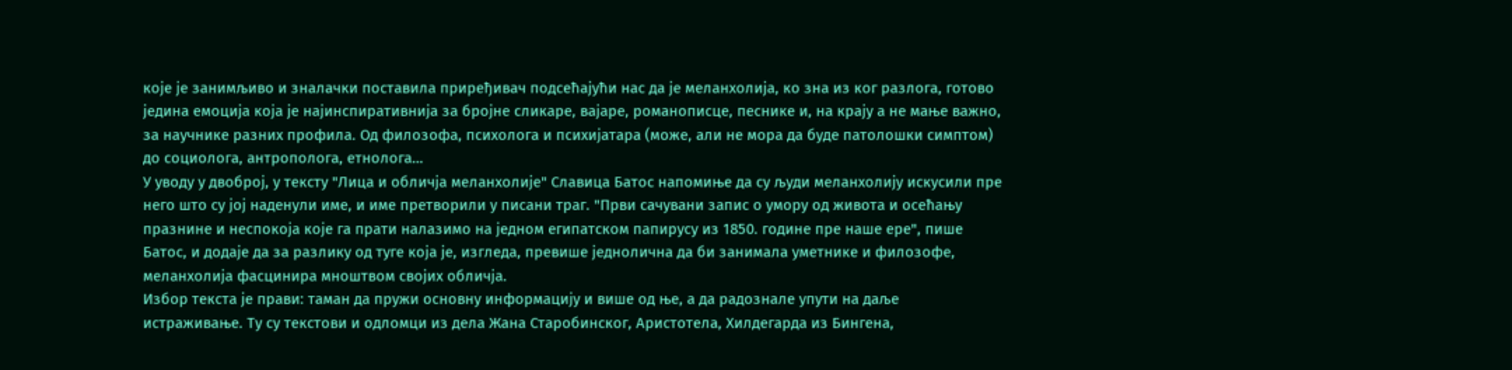које је занимљиво и зналачки поставила приређивач подсећајући нас да је меланхолија, ко зна из ког разлога, готово једина емоција која је најинспиративнија за бројне сликаре, вајаре, романописце, песнике и, на крају а не мање важно, за научнике разних профила. Од филозофа, психолога и психијатара (може, али не мора да буде патолошки симптом) до социолога, антрополога, етнолога…
У уводу у двоброј, у тексту "Лица и обличја меланхолије" Славица Батос напомиње да су људи меланхолију искусили пре него што су јој наденули име, и име претворили у писани траг. "Први сачувани запис о умору од живота и осећању празнине и неспокоја које га прати налазимо на једном египатском папирусу из 1850. године пре наше ере", пише Батос, и додаје да за разлику од туге која је, изгледа, превише једнолична да би занимала уметнике и филозофе, меланхолија фасцинира мноштвом својих обличја.
Избор текста је прави: таман да пружи основну информацију и више од ње, а да радознале упути на даље истраживање. Ту су текстови и одломци из дела Жана Старобинског, Аристотела, Хилдегарда из Бингена,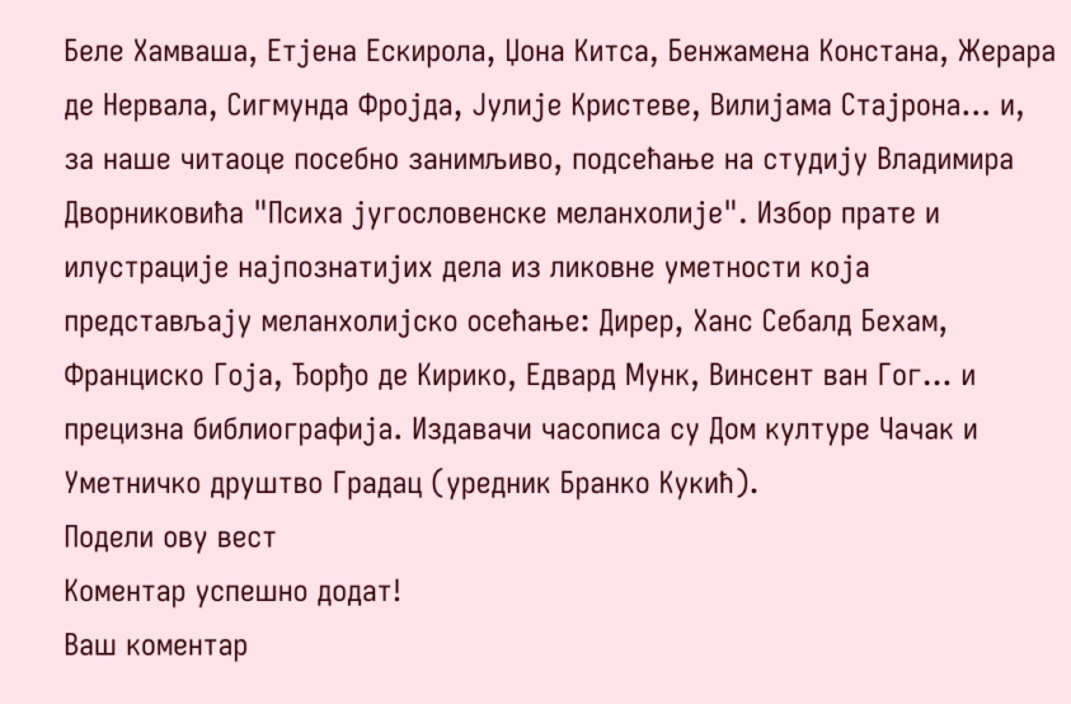Беле Хамваша, Етјена Ескирола, Џона Китса, Бенжамена Констана, Жерара де Нервала, Сигмунда Фројда, Јулије Кристеве, Вилијама Стајрона… и, за наше читаоце посебно занимљиво, подсећање на студију Владимира Дворниковића "Психа југословенске меланхолије". Избор прате и илустрације најпознатијих дела из ликовне уметности која представљају меланхолијско осећање: Дирер, Ханс Себалд Бехам, Франциско Гоја, Ђорђо де Кирико, Едвард Мунк, Винсент ван Гог… и прецизна библиографија. Издавачи часописа су Дом културе Чачак и Уметничко друштво Градац (уредник Бранко Кукић).
Подели ову вест
Комeнтар успeшно додат!
Ваш комeнтар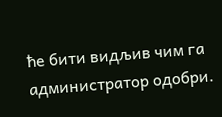ћe бити видљив чим га администратор одобри.